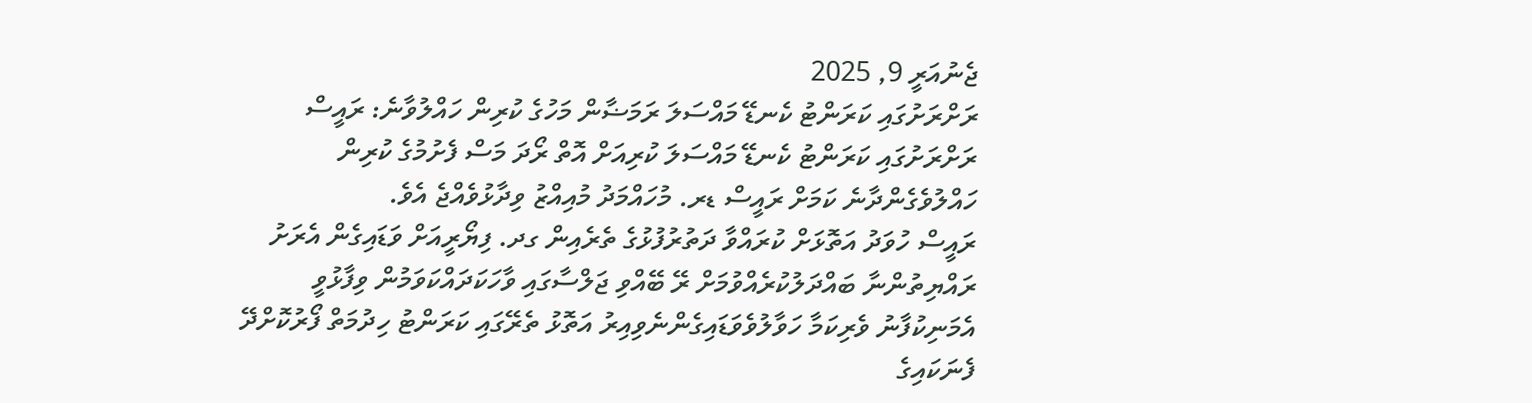ޖެނުއަރީ 9, 2025
ރަށްރަށުގައި ކަރަންޓު ކެނޑޭ މައްސަލަ ރަމަޟާން މަހުގެ ކުރިން ހައްލުވާނެ: ރައީސް
ރަށްރަށުގައި ކަރަންޓު ކެނޑޭ މައްސަލަ ކުރިއަށް އޮތް ރޯދަ މަސް ފެށުމުގެ ކުރިން ހައްލުވެގެންދާނެ ކަމަށް ރައީސް ޑރ. މުހައްމަދު މުއިއްޒު ވިދާޅުވެއްޖެ އެވެ.
ރައީސް ހުވަދު އަތޮޅަށް ކުރައްވާ ދަތުރުފުޅުގެ ތެރެއިން ގދ. ފިޔޯރީއަށް ވަޑައިގެން އެރަށު ރައްޔިތުންނާ ބައްދަލުކުރެއްވުމަށް ރޭ ބޭއްވި ޖަލްސާގައި ވާހަކަދައްކަވަމުން ވިފާޅުވީ އެމަނިކުފާނު ވެރިކަމާ ހަވާލުވެވަޑައިގެންނެވިއިރު އަތޮޅު ތެރޭގައި ކަރަންޓު ހިދުމަތް ފޯރުކޮށްދޭ ފެނަކައިގެ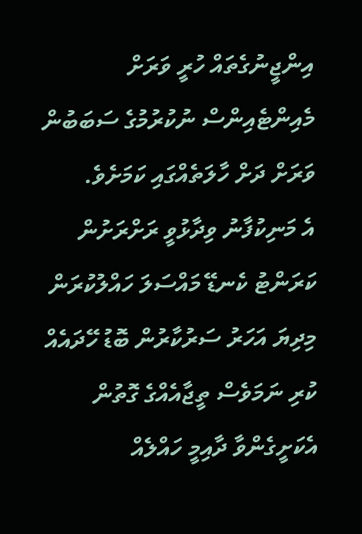އިންޖީނުގެތައް ހުރީ ވަރަށް މެއިންޓެއިންސް ނުކުރުމުގެ ސަބަބުން ވަރަށް ދަށް ހާލަތެއްގައި ކަމަށެވެ.
އެ މަނިކުފާނު ވިދާޅުވީ ރަށްރަށުން ކަރަންޓު ކެނޑޭ މައްސަލަ ހައްލުކުރަން މިދިޔަ އަހަރު ސަރުކާރުން ބޮޑު ހޭދައެއް ކުރި ނަމަވެސް ތީޖާއެއްގެ ގޮތުން އެކަށީގެންވާ ދާއިމީ ހައްލެއް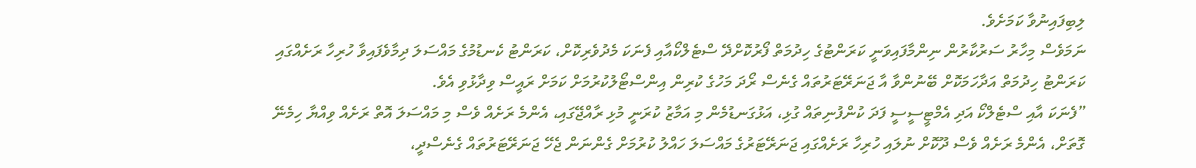ލިބިފައިނުވާ ކަމަށެވެ.
ނަމަވެސް މިހާރު ސަރުކާރުން ނިންމާފައިވަނީ ކަރަންޓުގެ ހިދުމަތް ފޯރުކޮށްދޭ ސްޓެލްކޯއާއި ފެނަކަ މެދުވެރިކޮށް، ކަރަންޓު ކެނޑުމުގެ މައްސަލަ ދިމާވެފައިވާ ހުރިހާ ރަށެއްގައި ކަރަންޓު ހިދުމަތް އަދާހަމަކޮށް ބޭނުންވާ އާ ޖަނަރޭޓަރުތައް ގެނެސް ރޯދަ މަހުގެ ކުރިން އިންސްޓޯލުކުރުމަށް ކަމަށް ރައީސް ވިދާޅުވި އެވެ.
”ފެނަކަ އާއި ސްޓެލްކޯ އަދި އެމްޓީސީސީ ފަދަ ކުންފުނިތައް ގުޅި، އަޅުގަނޑުމެން މި އަމާޒު ކުރަނީ މުޅި ރާއްޖޭގައި، އެންމެ ރަށެއް ވެސް މި މައްސަލަ އޮތް ރަށެއް ވިއްޔާ ހިމެނޭ ގޮތަށް، އެންމެ ރަށެއް ވެސް ދޫކޮށް ނުލައި ހުރިހާ ރަށެއްގައި ޖަނަރޭޓަރުގެ މައްސަލަ ހައްލު ކުރުމަށް ގެންނަން ޖެހޭ ޖަނަރޭޓަރުތައް ގެނެސްދީ،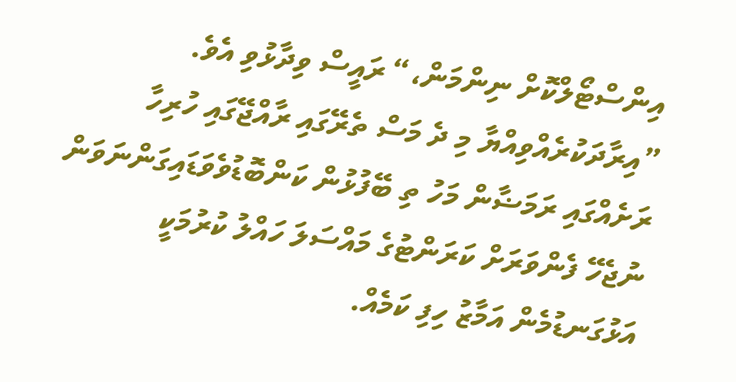އިންސްޓޯލްކޮށް ނިންމަން،“ ރައީސް ވިދާޅުވި އެވެ.
”އިރާދަކުރެއްވިއްޔާ މި ދެ މަސް ތެރޭގައި ރާއްޖޭގައި ހުރިހާ ރަށެއްގައި ރަމަޟާން މަހު ތި ބޭފުޅުން ކަންބޮޑުވެވަޑައިގަންނަވަން ނުޖެހޭ ފެންވަރަށް ކަރަންޓުގެ މައްސަލަ ހައްލު ކުރުމަކީ އަޅުގަނޑުމެން އަމާޒު ހިފި ކަމެއް.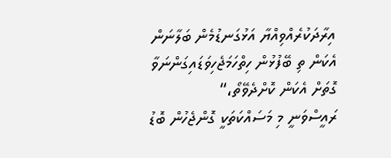އިރާދަކުރެއްވިއްޔާ އަޅުގަނޑުމެން ބަލާނަން އެކަން ތި ބޭފުޅުން ހިތްހަމަޖެހިވަޑައިގަންނަވާ ގޮތަށް އެކަން ކޮށްދެވޭތޯ،“
ރައީސްވަނީ މި މަސައްކަތަކީ ގޮންޖެހުން ބޮޑު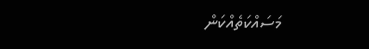މަސައްކަތެއްކަން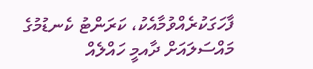ފާހަގަކުރެއްވުމާއެކު، ކަރަންޓު ކެނޑުމުގެ މައްސަލައަށް ދާއމީ ހައްލެއް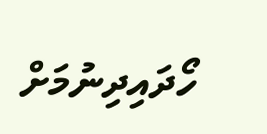ހޯދައިދިނުމަށް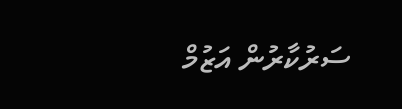ސަރުކާރުން އަޒުމް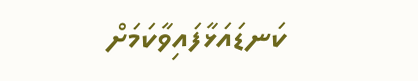ކަނޑައަޅާފައިވާކަމަށް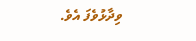ވިދާޅުވެފަ އެވެ.